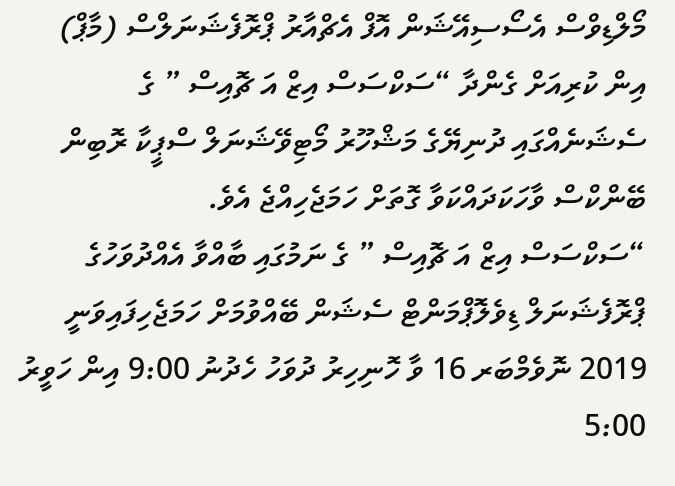މޯލްޑިވްސް އެސޯސިއޭޝަން އޮފް އެޗްއާރު ޕްރޮފެޝަނަލްސް (މާޕް) އިން ކުރިއަށް ގެންދާ “ސަކްސަސް އިޒް އަ ޗޮއިސް ” ގެ ސެޝަނެއްގައި ދުނިޔޭގެ މަޝްހޫރު މޯޓިވޭޝަނަލް ސްޕީކާ ރޮބިން ބޭންކްސް ވާހަކަދައްކަވާ ގޮތަށް ހަމަޖެހިއްޖެ އެވެ.
“ސަކްސަސް އިޒް އަ ޗޮއިސް ” ގެ ނަމުގައި ބާއްވާ އެއްދުވަހުގެ ޕްރޮފެޝަނަލް ޑިވެލޮޕްމަންޓް ސެޝަން ބޭއްވުމަށް ހަމަޖެހިފައިވަނީ 2019 ނޮވެމްބަރ 16 ވާ ހޮނިހިރު ދުވަހު ހެދުނު 9:00 އިން ހަވީރު 5:00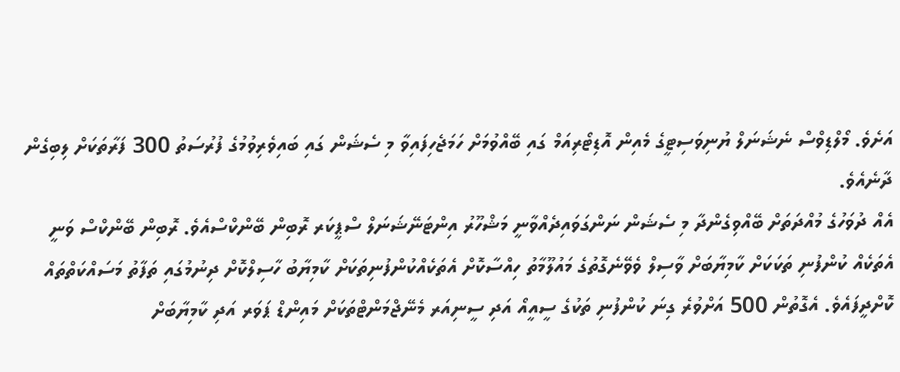އަށެވެ. މޯލްޑިވްސް ނެޝަނަލް ޔުނިވަސިޓީގެ މެއިން އޮޑިޓޯރިއަމް ގައި ބޭއްވުމަށް ހަމަޖެހިފައިވާ މި ސެޝަން ގައި ބައިވެރިވުމުގެ ފުރުސަތު 300 ފަރާތަކަށް ލިބިގެން ދާނެއެވެ.
އެއް ދުވަހުގެ މުއްދަތަށް ބޭއްވިގެންދާ މި ސެޝަން ނަންގަވައިދެއްވާނީ މަޝްހޫރު އިންޓަނޭޝަނަލް ސްޕީކަރ ރޮބިން ބޭންކްސްއެވެ. ރޮބިން ބޭންކްސް ވަނީ އެތަކެއް ކުންފުނި ތަކަކަށް ކާމިޔާބަށް ވާސިލް ވެވޭނެގޮތުގެ މައުލޫމާތު ހިއްސާކޮށް އެތަކެއްކުންފުނިތަކަށް ކާމިޔާބު ހާސިލްކޮށް ދިނުމުގައި ތަފާތު މަސައްކަތްތައް ކޮށްދީފައެވެ. އެގޮތުން 500 އަށްވުރެ ގިނަ ކުންފުނި ތަކުގެ ސީއީއޯ އަދި ސީނިއަރ މެނޭޖްމަންޓްތަކަށް މައިންޑް ޕަވަރ އަދި ކާމިޔާބަށް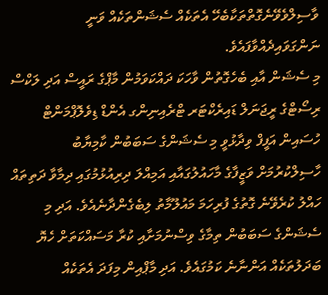ވާސިލްވެވޭނެގޮތްތަކާބެހޭ އެތަކެއް ސެޝަންތަކެއް ވަނީ ނަންގަވައިދެއްވާފައެވެ.
މި ސެޝަން އާއި ބެހެގޮތުން ވާހަކަ ދައްކަވަމުން މާޕްގެ ރައީސް އަދި ލަކްސް ރިސޯޓްގެ ރީޖަނަލް ޑައިރެކްޓަރ ޓްރެއިނިންގ އެންޑް ޑިވެލޮޕްމަންޓް ހުސައިން އަފީފް ވިދާޅުވީ މި ސެޝަންގެ ސަބަބުން ކާމިޔާބު ހާސިލްކުރުމަށް ވަޒީފާގެ މާހައުލުގައާއި އަމިއްލަ ދިރިއުޅުމުގައި ދިމާވާ ދަތިތައް ހައްލު ކުރެވޭނެ ގޮތުގެ ފުރިހަމަ މައުލޫމާތު ލިބެގެންދާނެއެވެ. އަދި މި ސެޝަންގެ ސަބަބުން ތިމާގެ ވިސްނުމަށާއި ކުރާ މަސައްކަތަށް ހެޔޮ ބަދަލުތަކެއް އަންނާނެ ކަމުގައެވެ. އަދި މާޕްއިން މިފަދަ އެތަކެއް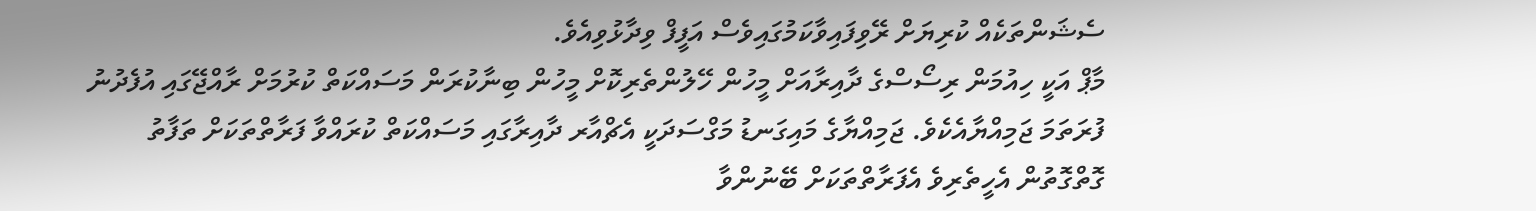ސެޝަންތަކެއް ކުރިޔަށް ރޭވިފައިވާކަމުގައިވެސް އަފީފް ވިދާޅުވިއެވެ.
މާޕް އަކީ ހިއުމަން ރިސޯސްގެ ދާއިރާއަށް މީހުން ހޭލުންތެރިކޮށް މީހުން ބިނާކުރަން މަސައްކަތް ކުރުމަށް ރާއްޖޭގައި އުފެދުނު ފުރަތަމަ ޖަމިއްޔާއެކެވެ. ޖަމިއްޔާގެ މައިގަނޑު މަގްސަދަކީ އެޗްއާރ ދާއިރާގައި މަސައްކަތް ކުރައްވާ ފަރާތްތަކަށް ތަފާތު ގޮތްގޮތުން އެހީތެރިވެ އެފަރާތްތަކަށް ބޭނުންވާ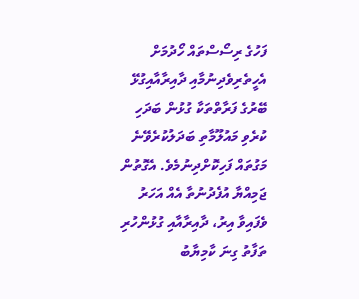ފަހުގެ ރިސޯސްތައް ހޯދުމަށް އެހީތެރިވެދިނުމާއި ދާއިރާއާއިގުޅޭ ބޭރުގެ ފަރާތްތަކާ ގުޅުން ބަދަހި ކުރެވި މައުލޫމާތި ބަދަލުކުރެވޭނެ މަގުތައް ފަހިކޮށްދިނުމެވެ. އެގޮތުން ޖަމިއްޔާ އުފެދުނުތާ އެއް އަހަރު ވެފައިވާ އިރު، ދާއިރާއާއި ގުޅުންހުރި ތަފާތު ގިނަ ކާމިޔާބު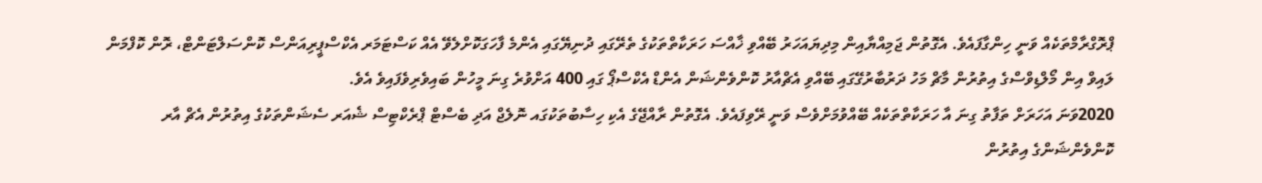ޕްރޮގްރާމްތަކެއް ވަނީ ހިންގާފައެވެ. އެގޮތުން ޖަމިއްޔާއިން މިދިޔައަހަރު ބޭއްވި ޚާއްސަ ހަރަކާތްތަކުގެ ތެރޭގައި ދުނިޔޭގައި އެންމެ ފާހަގަކޮށްލެވޭ އެއް ކަސްޓަމަރ އެކްސްޕީރިއަންސް ކޮންސަލްޓަންޓް، ރޮން ކޮފްމަން ލައިވް އިން މޯލްޑިވްސްގެ އިތުރުން މާޗް މަހު ދަރުބާރުގޭގައި ބޭއްވި އެޗްއާރު ކޮންވެންޝަން އެންޑް އެކްސްޕޯ ގައި 400 އަށްވުރެ ގިނަ މީހުން ބައިވެރިވެފައިވެ އެވެ.
2020ވަނަ އަހަރަށް ތަފާތު ގިނަ އާ ހަރަކާތްތަކެއް ބޭއްވުމަށްވެސް ވަނީ ރޭވިފައެވެ. އެގޮތުން ރާއްޖޭގެ އެކި ހިސާބުތަކުގައ ނޮލެޖް އަދި ބެސްޓް ޕްރެކްޓިސް ޝެއަރ ސެޝަންތަކުގެ އިތުރުން އެޗް އާރ ކޮންވެންޝަންގެ އިތުރުން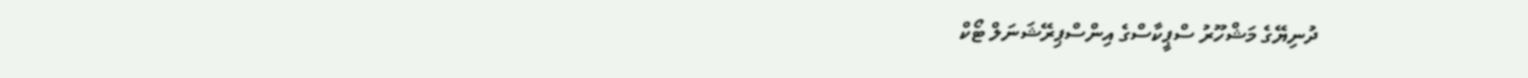ދުނިޔޭގެ މަޝްހޫރު ސްޕީކާސްގެ އިންސްޕިރޭޝަނަލް ޓޯކް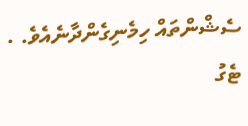ސެޝްންތައް ހިމެނިގެންދާނެއެވެ. .
ޓެގު